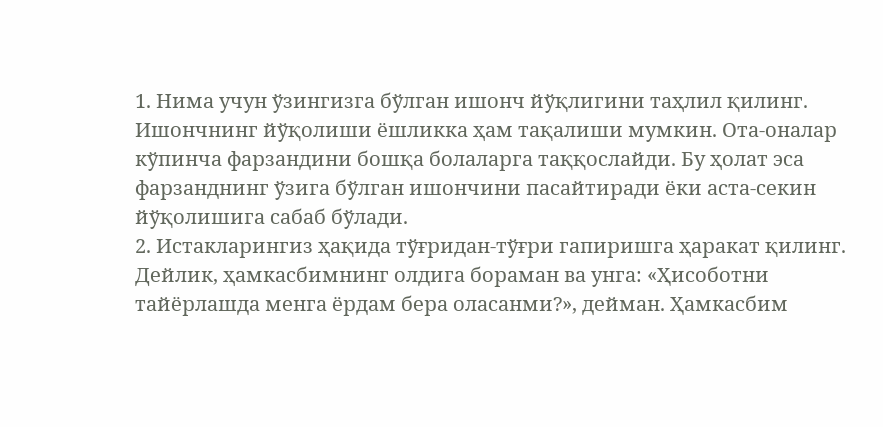1. Нима учун ўзингизга бўлган ишонч йўқлигини таҳлил қилинг. Ишончнинг йўқолиши ёшликка ҳам тақалиши мумкин. Ота-оналар кўпинча фарзандини бошқа болаларга таққослайди. Бу ҳолат эса фарзанднинг ўзига бўлган ишончини пасайтиради ёки аста-секин йўқолишига сабаб бўлади.
2. Истакларингиз ҳақида тўғридан-тўғри гапиришга ҳаракат қилинг. Дейлик, ҳамкасбимнинг олдига бораман ва унга: «Ҳисоботни тайёрлашда менга ёрдам бера оласанми?», дейман. Ҳамкасбим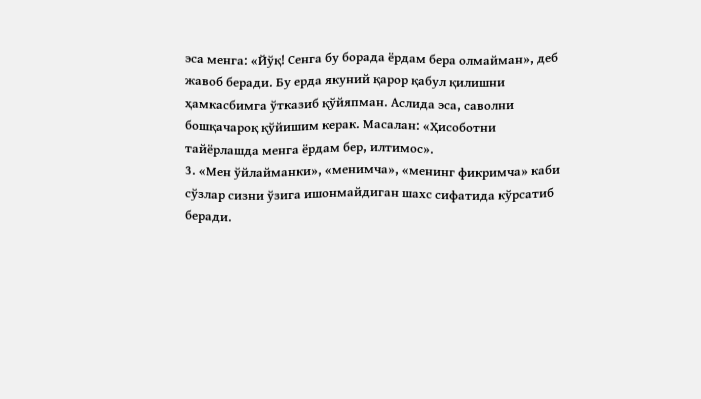эса менга: «Йўқ! Сенга бу борада ёрдам бера олмайман», деб жавоб беради. Бу ерда якуний қарор қабул қилишни ҳамкасбимга ўтказиб қўйяпман. Аслида эса, саволни бошқачароқ қўйишим керак. Масалан: «Ҳисоботни тайёрлашда менга ёрдам бер, илтимос».
3. «Мен ўйлайманки», «менимча», «менинг фикримча» каби сўзлар сизни ўзига ишонмайдиган шахс сифатида кўрсатиб беради.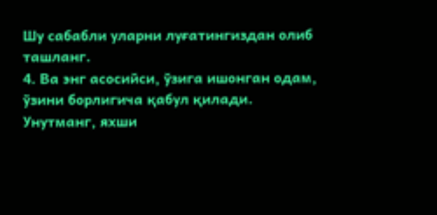Шу сабабли уларни луғатингиздан олиб ташланг.
4. Ва энг асосийси, ўзига ишонган одам, ўзини борлигича қабул қилади. Унутманг, яхши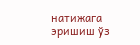натижага эришиш ўз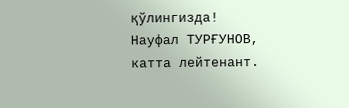қўлингизда!
Науфал ТУРҒУНОВ,
катта лейтенант.